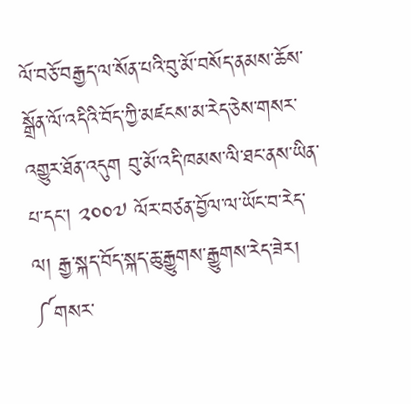ལོ་བཅོ་བརྒྱད་ལ་སོན་པའི་བུ་མོ་བསོད་ནམས་ཆོས་སྒྲོན་ལོ་འདིའི་བོད་ཀྱི་མཛངས་མ་རེད་ཅེས་གསར་འགྱུར་ཐོན་འདུག བུ་མོ་འདི་ཁམས་ལི་ཐང་ནས་ཡིན་པ་དང་། ༢༠༠༧ ལོར་བཙན་བྱོལ་ལ་ཡོང་བ་རེད་ལ། རྒྱ་སྐད་བོད་སྐད་ཆུ་རྒྱུགས་རྒྱུགས་རེད་ཟེར། ༼གསར་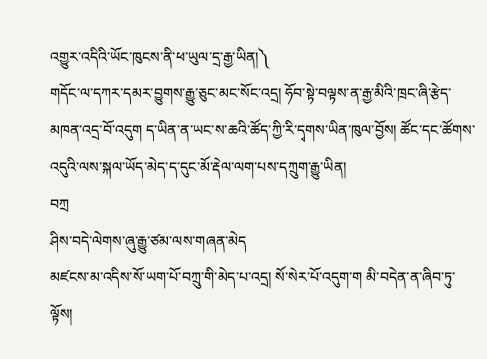འགྱུར་འདིའི་ཡོང་ཁུངས་ནི་ཕ་ཡུལ་དྲ་རྒྱ་ཡིན།༽
གདོང་ལ་དཀར་དམར་བྱུགས་རྒྱུ་ཅུང་མང་སོང་འདྲ། ཧོབ་སྟེ་བལྟས་ན་རྒྱ་མིའི་ཁྲང་ཞི་རྩེད་མཁན་འདྲ་བོ་འདུག ད་ཡིན་ན་ཡང་ས་ཆའི་ཚོད་ཀྱི་རི་དྭགས་ཡིན་ཁུལ་བྱོས། ཚོང་དང་ཚོགས་འདུའི་ལས་སྐལ་ཡོད་མེད་ད་དུང་མོ་རྡེལ་ལག་པས་དཀྲུག་རྒྱུ་ཡིན།
བཀྲ
ཤིས་བདེ་ལེགས་ཞུ་རྒྱུ་ཙམ་ལས་གཞན་མེད
མཛངས་མ་འདིས་སོ་ཡག་པོ་བཀྲུ་གི་མེད་པ་འདྲ། སོ་སེར་པོ་འདུག་ག མི་བདེན་ན་ཞིབ་ཏུ་ལྟོས།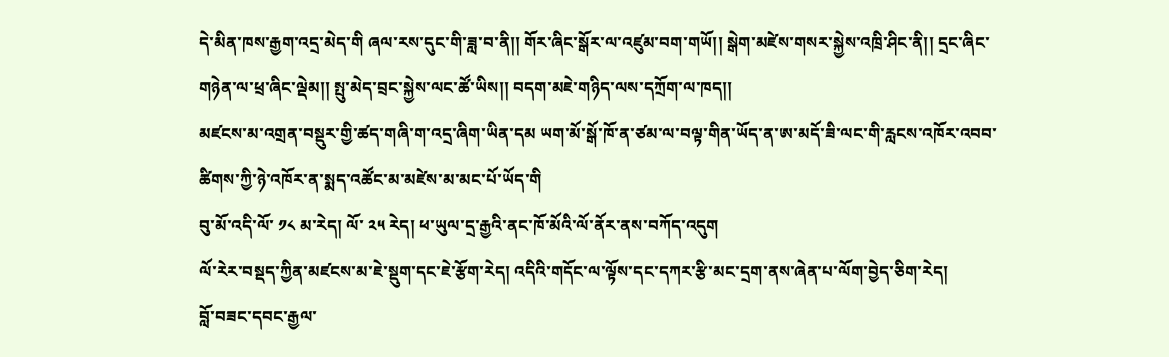དེ་མིན་ཁས་རྒྱག་འདྲ་མེད་གི ཞལ་རས་དུང་གི་ཟླ་བ་ནི།། གོར་ཞིང་སྒོར་ལ་འཛུམ་བག་གཡོ།། སྒེག་མཛེས་གསར་སྐྱེས་འཁྲི་ཤིང་ནི།། དྲང་ཞིང་གཉེན་ལ་ཕྲ་ཞིང་ལྡེམ།། སྤུ་མེད་བྲང་སྐྱེས་ལང་ཚོ་ཡིས།། བདག་མཇེ་གཉིད་ལས་དཀྲོག་ལ་ཁད།།
མཛངས་མ་འགྲན་བསྡུར་གྱི་ཚད་གཞི་ག་འདྲ་ཞིག་ཡིན་དམ ཡག་མོ་སྒོ་ཁོ་ན་ཙམ་ལ་བལྟ་གིན་ཡོད་ན་ཨ་མདོ་ཟི་ལང་གི་རླངས་འཁོར་འབབ་ཚིགས་ཀྱི་ཉེ་འཁོར་ན་སྨད་འཚོང་མ་མཛེས་མ་མང་པོ་ཡོད་གི
བུ་མོ་འདི་ལོ་ ༡༨ མ་རེད། ལོ་ ༢༥ རེད། ཕ་ཡུལ་དྲ་རྒྱའི་ནང་ཁོ་མོའི་ལོ་ནོར་ནས་བཀོད་འདུག
ལོ་རེར་བསྡད་ཀྱིན་མཛངས་མ་ཇེ་སྡུག་དང་ཇེ་རྩོག་རེད། འདིའི་གདོང་ལ་ལྟོས་དང་དཀར་རྩི་མང་དྲག་ནས་ཞེན་པ་ལོག་བྱེད་ཅིག་རེད།
བློ་བཟང་དབང་རྒྱལ་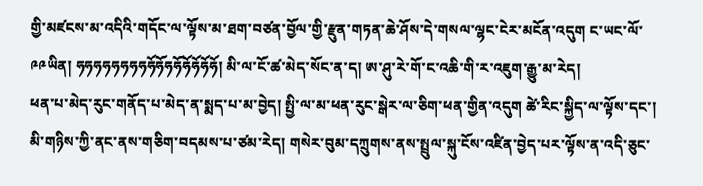གྱི་མཛངས་མ་འདིའི་གདོང་ལ་ལྟོས་མ་ཐག་བཙན་བྱོལ་གྱི་རྫུན་གཏན་ཆེ་ཤོས་དེ་གསལ་ལྷང་ངེར་མངོན་འདུག ང་ཡང་ལོ་༩༩ཡིན། ཧཧཧཧཧཧཧཧཧོཧོཧཧོཧོཧོཧོཧོ། མི་ལ་ངོ་ཚ་མེད་སོང་ན་ད། ཨ་ཤུ་རེ་གོ་ང་འཆི་གི་ར་འཇུག་རྒྱུ་མ་རེད།
ཕན་པ་མེད་རུང་གནོད་པ་མེད་ན་སྨད་པ་མ་བྱེད། སྤྱི་ལ་མ་ཕན་རུང་སྒེར་ལ་ཅིག་ཕན་གྱིན་འདུག ཚེ་རིང་སྐྱིད་ལ་ལྟོས་དང་། མི་གཉིས་ཀྱི་ནང་ནས་གཅིག་བདམས་པ་ཙམ་རེད། གསེར་བུམ་དཀྲུགས་ནས་སྤྲུལ་སྐུ་ངོས་འཛིན་བྱེད་པར་ལྟོས་ན་འདི་ཅུང་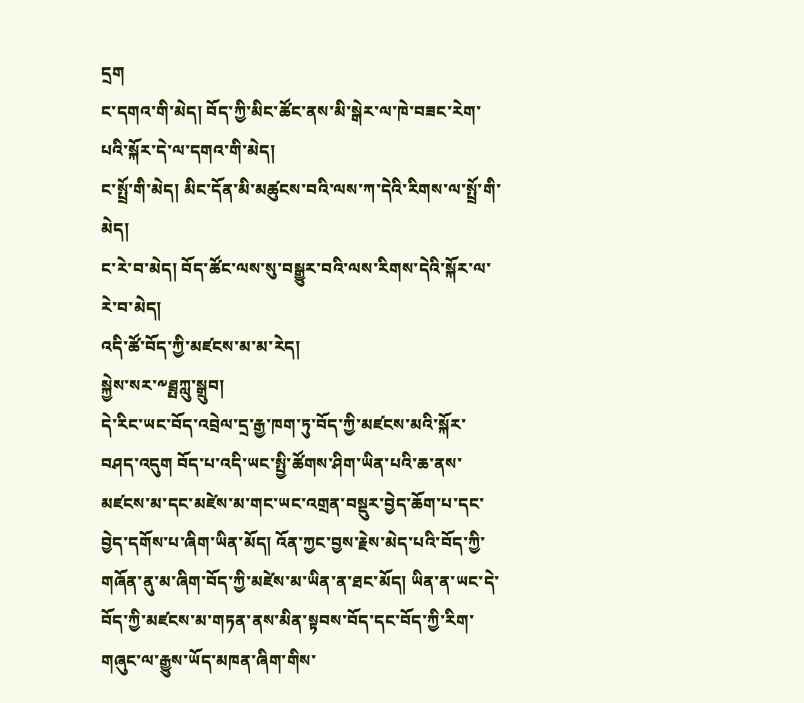དྲག
ང་དགའ་གི་མེད། བོད་ཀྱི་མིང་ཚོང་ནས་མི་སྒེར་ལ་ཁེ་བཟང་རེག་པའི་སྐོར་དེ་ལ་དགའ་གི་མེད།
ང་སྤྲོ་གི་མེད། མིང་དོན་མི་མཚུངས་བའི་ལས་ཀ་དེའི་རིགས་ལ་སྤྲོ་གི་མེད།
ང་རེ་བ་མེད། བོད་ཚོང་ལས་སུ་བསྒྱུར་བའི་ལས་རིགས་དེའི་སྐོར་ལ་རེ་བ་མེད།
འདི་ཚོ་བོད་ཀྱི་མཛངས་མ་མ་རེད།
སྐྱེས་སར་༸ཐྲྤཀླུ་སྒྲུབ།
དེ་རིང་ཡང་བོད་འབྲེལ་དྲ་རྒྱ་ཁག་ཏུ་བོད་ཀྱི་མཛངས་མའི་སྐོར་བཤད་འདུག བོད་པ་འདི་ཡང་སྤྱི་ཚོགས་ཤིག་ཡིན་པའི་ཆ་ནས་མཛངས་མ་དང་མཛེས་མ་གང་ཡང་འགྲན་བསྡུར་བྱེད་ཆོག་པ་དང་བྱེད་དགོས་པ་ཞིག་ཡིན་མོད། འོན་ཀྱང་བྱས་རྗེས་མེད་པའི་བོད་ཀྱི་གཞོན་ནུ་མ་ཞིག་བོད་ཀྱི་མཛེས་མ་ཡིན་ན་ཐང་མོད། ཡིན་ན་ཡང་དེ་བོད་ཀྱི་མཛངས་མ་གཏན་ནས་མིན་སྟབས་བོད་དང་བོད་ཀྱི་རིག་གཞུང་ལ་རྒྱུས་ཡོད་མཁན་ཞིག་གིས་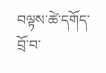བལྟས་ཚེ་དགོད་བྲོ་བ་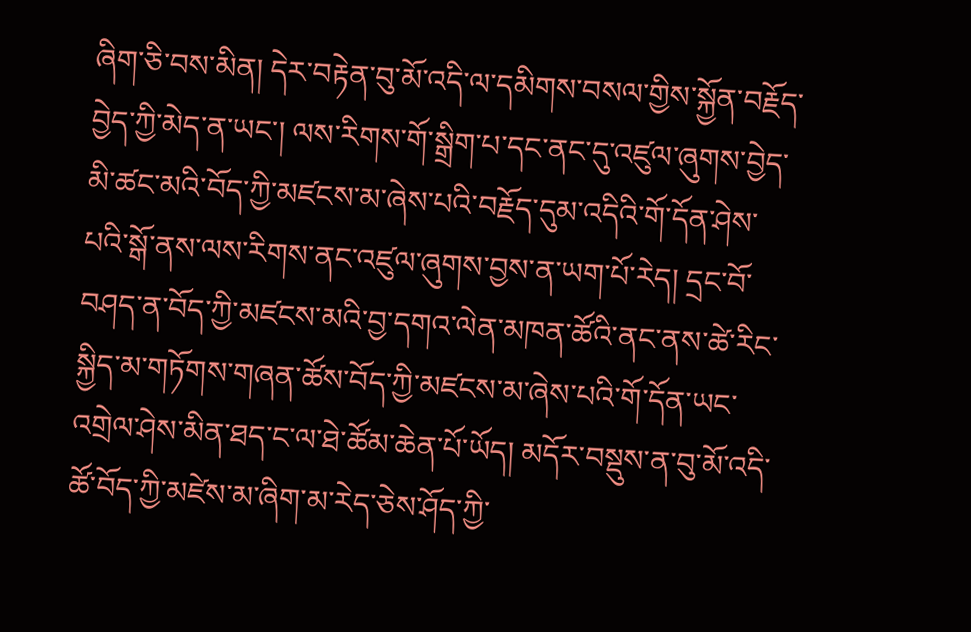ཞིག་ཅི་བས་མིན། དེར་བརྟེན་བུ་མོ་འདི་ལ་དམིགས་བསལ་གྱིས་སྐྱོན་བརྗོད་བྱེད་ཀྱི་མེད་ན་ཡང་། ལས་རིགས་གོ་སྒྲིག་པ་དང་ནང་དུ་འཛུལ་ཞུགས་བྱེད་མི་ཚང་མའི་བོད་ཀྱི་མཛངས་མ་ཞེས་པའི་བརྗོད་དུམ་འདིའི་གོ་དོན་ཤེས་པའི་སྒོ་ནས་ལས་རིགས་ནང་འཛུལ་ཞུགས་བྱས་ན་ཡག་པོ་རེད། དྲང་བོ་བཤད་ན་བོད་ཀྱི་མཛངས་མའི་བྱ་དགའ་ལེན་མཁན་ཚོའི་ནང་ནས་ཚེ་རིང་སྐྱིད་མ་གཏོགས་གཞན་ཚོས་བོད་ཀྱི་མཛངས་མ་ཞེས་པའི་གོ་དོན་ཡང་འགྲེལ་ཤེས་མིན་ཐད་ང་ལ་ཐེ་ཚོམ་ཆེན་པོ་ཡོད། མདོར་བསྡུས་ན་བུ་མོ་འདི་ཚོ་བོད་ཀྱི་མཛེས་མ་ཞིག་མ་རེད་ཅེས་ཤོད་ཀྱི་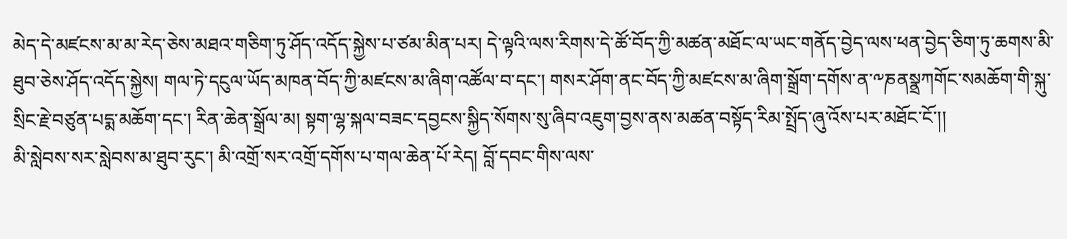མེད་དེ་མཛངས་མ་མ་རེད་ཅེས་མཐའ་གཅིག་ཏུ་ཤོད་འདོད་སྐྱེས་པ་ཙམ་མིན་པར། དེ་ལྟའི་ལས་རིགས་དེ་ཚོ་བོད་ཀྱི་མཚན་མཐོང་ལ་ཡང་གནོད་བྱེད་ལས་ཕན་བྱེད་ཅིག་ཏུ་ཆགས་མི་ཐུབ་ཅེས་ཤོད་འདོད་སྐྱེས། གལ་ཏེ་དངུལ་ཡོད་མཁན་བོད་ཀྱི་མཛངས་མ་ཞིག་འཚོལ་བ་དང་། གསར་ཤོག་ནང་བོད་ཀྱི་མཛངས་མ་ཞིག་སྒྲོག་དགོས་ན་༸ཎནསྣྲཀགོང་སམཆོག་གི་སྐུ་སྲིང་རྗེ་བཙུན་པདྨ་མཆོག་དང་། རིན་ཆེན་སྒྲོལ་མ། སྟག་ལྷ་སྐལ་བཟང་དབྱངས་སྐྱིད་སོགས་སུ་ཞིབ་འཇུག་བྱས་ནས་མཚན་བསྟོད་རིམ་སྤྲོད་ཞུ་འོས་པར་མཐོང་ངོ་།།
མི་སླེབས་སར་སླེབས་མ་ཐུབ་རུང་། མི་འགྲོ་སར་འགྲོ་དགོས་པ་གལ་ཆེན་པོ་རེད། བློ་དབང་གིས་ལས་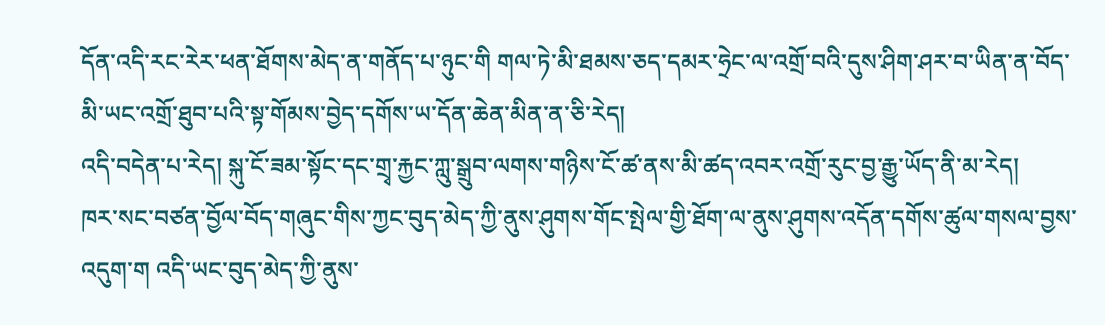དོན་འདི་རང་རེར་ཕན་ཐོགས་མེད་ན་གནོད་པ་ཉུང་གི གལ་ཏེ་མི་ཐམས་ཅད་དམར་ཧྲེང་ལ་འགྲོ་བའི་དུས་ཤིག་ཤར་བ་ཡིན་ན་བོད་མི་ཡང་འགྲོ་ཐུབ་པའི་སྟ་གོམས་བྱེད་དགོས་ཡ་དོན་ཆེན་མིན་ན་ཅི་རེད།
འདི་བདེན་པ་རེད། སྐུ་ངོ་ཟམ་སྟོང་དང་གྲྭ་རྐྱང་ཀླུ་སྒྲུབ་ལགས་གཉིས་ངོ་ཚ་ནས་མི་ཚད་འབར་འགྲོ་རུང་བྱ་རྒྱུ་ཡོད་ནི་མ་རེད།
ཁར་སང་བཙན་བྱོལ་བོད་གཞུང་གིས་ཀྱང་བུད་མེད་ཀྱི་ནུས་ཤུགས་གོང་སྤེལ་གྱི་ཐོག་ལ་ནུས་ཤུགས་འདོན་དགོས་ཚུལ་གསལ་བྱས་འདུག་ག འདི་ཡང་བུད་མེད་ཀྱི་ནུས་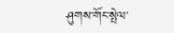ཤུགས་གོང་སྤེལ་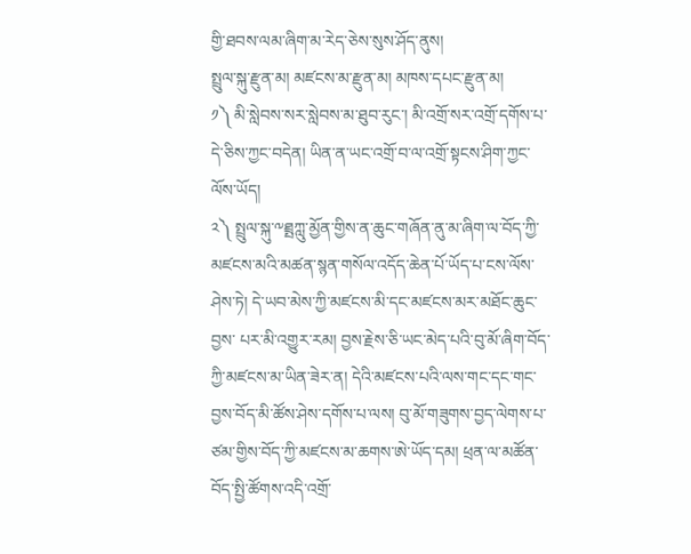གྱི་ཐབས་ལམ་ཞིག་མ་རེད་ཅེས་སུས་ཤོད་ནུས།
སྤྲུལ་སྐུ་རྫུན་མ། མཛངས་མ་རྫུན་མ། མཁས་དཔང་རྫུན་མ།
༡༽ མི་སླེབས་སར་སླེབས་མ་ཐུབ་རུང་། མི་འགྲོ་སར་འགྲོ་དགོས་པ་དེ་ཅིས་ཀྱང་བདེན། ཡིན་ན་ཡང་འགྲོ་བ་ལ་འགྲོ་སྟངས་ཤིག་ཀྱང་ལོས་ཡོད།
༢༽ སྤྲུལ་སྐུ་༸ཐྲྤཀླུ་མྱོན་གྱིས་ན་ཆུང་གཞོན་ནུ་མ་ཞིག་ལ་བོད་ཀྱི་མཛངས་མའི་མཚན་སྙན་གསོལ་འདོད་ཆེན་པོ་ཡོད་པ་ངས་ལོས་ཤེས་ཏེ། དེ་ཡབ་མེས་ཀྱི་མཛངས་མི་དང་མཛངས་མར་མཐོང་ཆུང་བྱས་ པར་མི་འགྱུར་རམ། བྱས་རྗེས་ཅི་ཡང་མེད་པའི་བུ་མོ་ཞིག་བོད་ཀྱི་མཛངས་མ་ཡིན་ཟེར་ན། དེའི་མཛངས་པའི་ལས་གང་དང་གང་བྱས་བོད་མི་ཚོས་ཤེས་དགོས་པ་ལས། བུ་མོ་གཟུགས་བྱད་ལེགས་པ་ཙམ་གྱིས་བོད་ཀྱི་མཛངས་མ་ཆགས་ཨེ་ཡོད་དམ། ཕྲན་ལ་མཚོན་བོད་སྤྱི་ཚོགས་འདི་འགྲོ་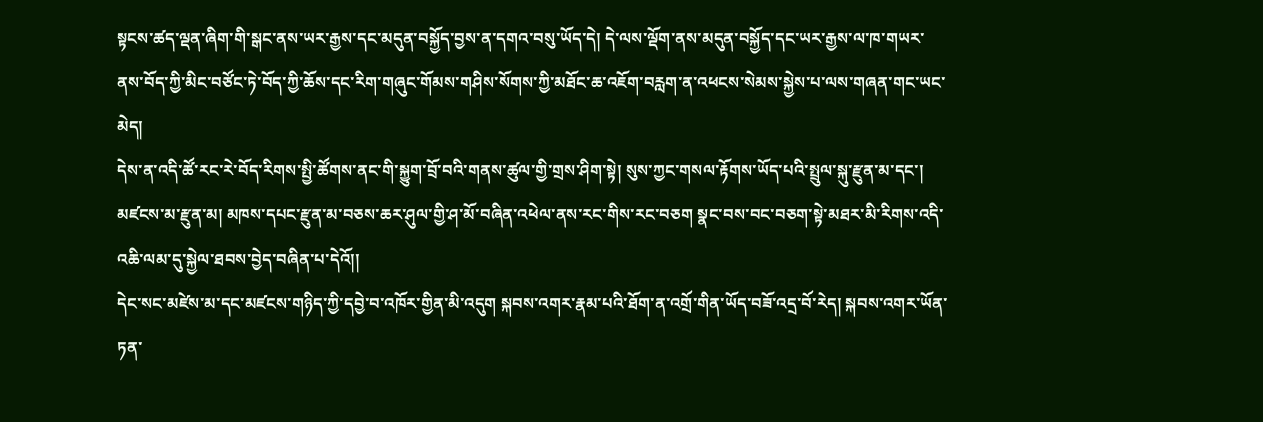སྟངས་ཚད་ལྡན་ཞིག་གི་སྒང་ནས་ཡར་རྒྱས་དང་མདུན་བསྐྱོད་བྱས་ན་དགའ་བསུ་ཡོད་དེ། དེ་ལས་ལྡོག་ནས་མདུན་བསྐྱོད་དང་ཡར་རྒྱས་ལ་ཁ་གཡར་ནས་བོད་ཀྱི་མིང་བཙོང་ཏེ་བོད་ཀྱི་ཆོས་དང་རིག་གཞུང་གོམས་གཤིས་སོགས་ཀྱི་མཐོང་ཆ་འཇོག་བརླག་ན་འཕངས་སེམས་སྐྱེས་པ་ལས་གཞན་གང་ཡང་མེད།
དེས་ན་འདི་ཚོ་རང་རེ་བོད་རིགས་སྤྱི་ཚོགས་ནང་གི་སྐྱུག་བྲོ་བའི་གནས་ཚུལ་གྱི་གྲས་ཤིག་སྟེ། སུས་ཀྱང་གསལ་རྟོགས་ཡོད་པའི་སྤྲུལ་སྐུ་རྫུན་མ་དང་། མཛངས་མ་རྫུན་མ། མཁས་དཔང་རྫུན་མ་བཅས་ཆར་ཤུལ་གྱི་ཤ་མོ་བཞིན་འཕེལ་ནས་རང་གིས་རང་བཅག སྣང་བས་བང་བཅག་སྟེ་མཐར་མི་རིགས་འདི་འཆི་ལམ་དུ་སྐྱེལ་ཐབས་བྱེད་བཞིན་པ་དེའོ།།
དེང་སང་མཛེས་མ་དང་མཛངས་གཉིད་ཀྱི་དབྱེ་བ་འཁོར་གྱིན་མི་འདུག སྐབས་འགར་རྣམ་པའི་ཐོག་ན་འགྲོ་གིན་ཡོད་བཟོ་འདྲ་བོ་རེད། སྐབས་འགར་ཡོན་ཏན་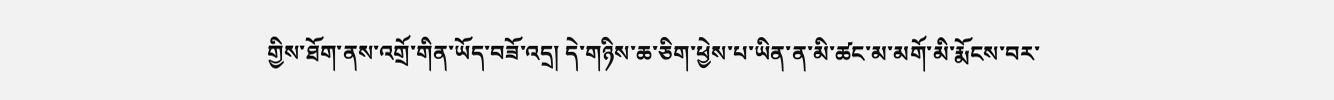གྱིས་ཐོག་ནས་འགྲོ་གིན་ཡོད་བཟོ་འདྲ། དེ་གཉིས་ཆ་ཅིག་ཕྱེས་པ་ཡིན་ན་མི་ཚང་མ་མགོ་མི་རྨོངས་བར་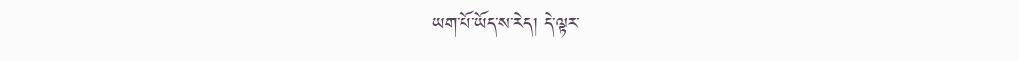ཡག་པོ་ཡོད་ས་རེད། དེ་ལྟར་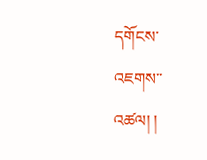དགོངས་འཇགས་་འཚལ། །